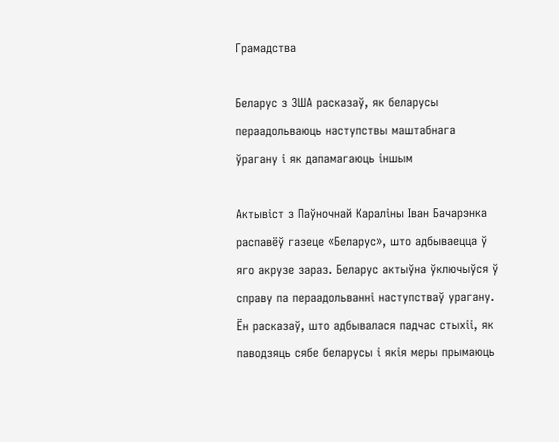Грамадства

Беларус з ЗША расказаў, як беларусы пераадольваюць наступствы маштабнага ўрагану і як дапамагаюць іншым

Актывіст з Паўночнай Караліны Іван Бачарэнка распавёў газеце «Беларус», што адбываецца ў яго акрузе зараз. Беларус актыўна ўключыўся ў справу па пераадольванні наступстваў урагану. Ён расказаў, што адбывалася падчас стыхіі, як паводзяць сябе беларусы і якія меры прымаюць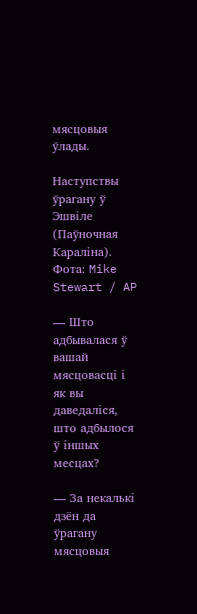мясцовыя ўлады.

Наступствы ўрагану ў Эшвіле (Паўночная Караліна). Фота: Mike Stewart / AP

— Што адбывалася ў вашай мясцовасці і як вы даведаліся, што адбылося ў іншых месцах?

— За некалькі дзён да ўрагану мясцовыя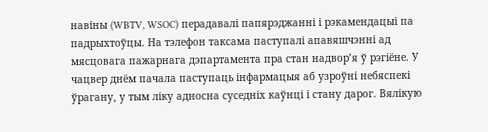навіны (WBTV, WSOC) перадавалі папярэджанні і рэкамендацыі па падрыхтоўцы. На тэлефон таксама паступалі апавяшчэнні ад мясцовага пажарнага дэпартамента пра стан надвор’я ў рэгіёне. У чацвер днём пачала паступаць інфармацыя аб узроўні небяспекі ўрагану, у тым ліку адносна суседніх каўнці і стану дарог. Вялікую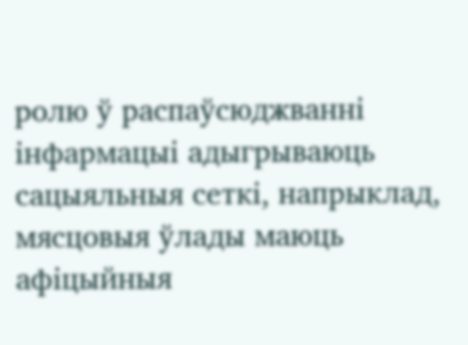ролю ў распаўсюджванні інфармацыі адыгрываюць сацыяльныя сеткі, напрыклад, мясцовыя ўлады маюць афіцыйныя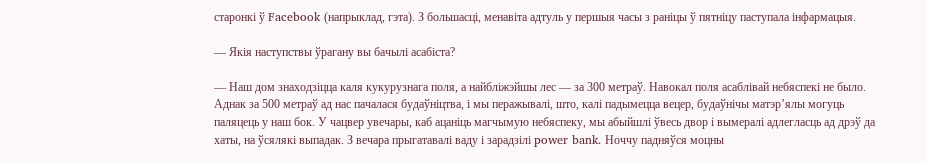старонкі ў Facebook (напрыклад, гэта). З большасці, менавіта адтуль у першыя часы з раніцы ў пятніцу паступала інфармацыя.

— Якія наступствы ўрагану вы бачылі асабіста?

— Наш дом знаходзіцца каля кукурузнага поля, а найбліжэйшы лес — за 300 метраў. Навокал поля асаблівай небяспекі не было. Аднак за 500 метраў ад нас пачалася будаўніцтва, і мы перажывалі, што, калі падымецца вецер, будаўнічы матэр’ялы могуць паляцець у наш бок. У чацвер увечары, каб ацаніць магчымую небяспеку, мы абыйшлі ўвесь двор і вымералі адлегласць ад дрэў да хаты, на ўсялякі выпадак. З вечара прыгатавалі ваду і зарадзілі power bank. Ноччу падняўся моцны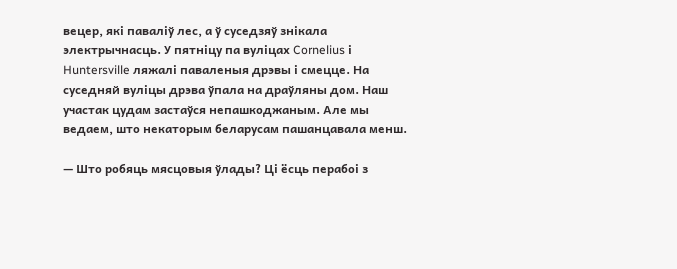вецер, які паваліў лес, а ў суседзяў знікала электрычнасць. У пятніцу па вуліцах Cornelius і Huntersville ляжалі паваленыя дрэвы і смецце. На суседняй вуліцы дрэва ўпала на драўляны дом. Наш участак цудам застаўся непашкоджаным. Але мы ведаем, што некаторым беларусам пашанцавала менш.

— Што робяць мясцовыя ўлады? Ці ёсць перабоі з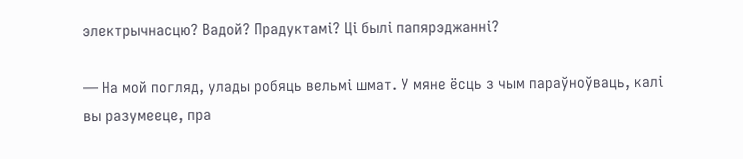электрычнасцю? Вадой? Прадуктамі? Ці былі папярэджанні?

— На мой погляд, улады робяць вельмі шмат. У мяне ёсць з чым параўноўваць, калі вы разумееце, пра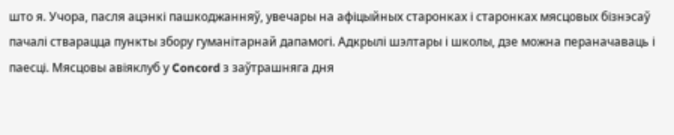што я. Учора, пасля ацэнкі пашкоджанняў, увечары на афіцыйных старонках і старонках мясцовых бізнэсаў пачалі стварацца пункты збору гуманітарнай дапамогі. Адкрылі шэлтары і школы, дзе можна пераначаваць і паесці. Мясцовы авіяклуб у Concord з заўтрашняга дня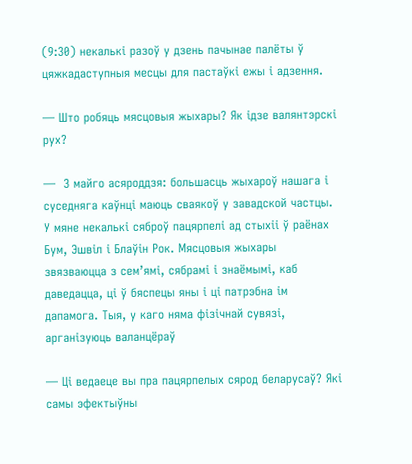(9:30) некалькі разоў у дзень пачынае палёты ў цяжкадаступныя месцы для пастаўкі ежы і адзення.

— Што робяць мясцовыя жыхары? Як ідзе валянтэрскі рух?

—  З майго асяроддзя: большасць жыхароў нашага і суседняга каўнці маюць сваякоў у завадской частцы. У мяне некалькі сяброў пацярпелі ад стыхіі ў раёнах Бум, Эшвіл і Блаўін Рок. Мясцовыя жыхары звязваюцца з сем’ямі, сябрамі і знаёмымі, каб даведацца, ці ў бяспецы яны і ці патрэбна ім дапамога. Тыя, у каго няма фізічнай сувязі, арганізуюць валанцёраў

— Ці ведаеце вы пра пацярпелых сярод беларусаў? Які самы эфектыўны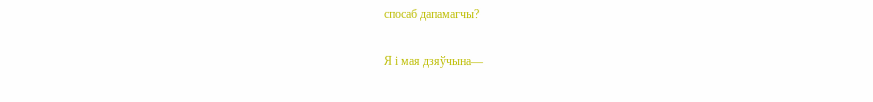спосаб дапамагчы?

Я і мая дзяўчына—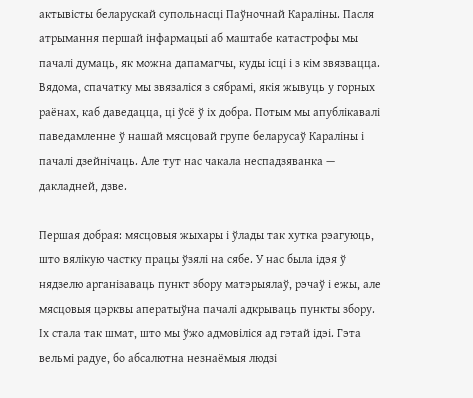актывісты беларускай супольнасці Паўночнай Караліны. Пасля атрымання першай інфармацыі аб маштабе катастрофы мы пачалі думаць, як можна дапамагчы, куды ісці і з кім звязвацца. Вядома, спачатку мы звязаліся з сябрамі, якія жывуць у горных раёнах, каб даведацца, ці ўсё ў іх добра. Потым мы апублікавалі паведамленне ў нашай мясцовай групе беларусаў Караліны і пачалі дзейнічаць. Але тут нас чакала неспадзяванка — дакладней, дзве.

Першая добрая: мясцовыя жыхары і ўлады так хутка рэагуюць, што вялікую частку працы ўзялі на сябе. У нас была ідэя ў нядзелю арганізаваць пункт збору матэрыялаў, рэчаў і ежы, але мясцовыя цэрквы аператыўна пачалі адкрываць пункты збору. Іх стала так шмат, што мы ўжо адмовіліся ад гэтай ідэі. Гэта вельмі радуе, бо абсалютна незнаёмыя людзі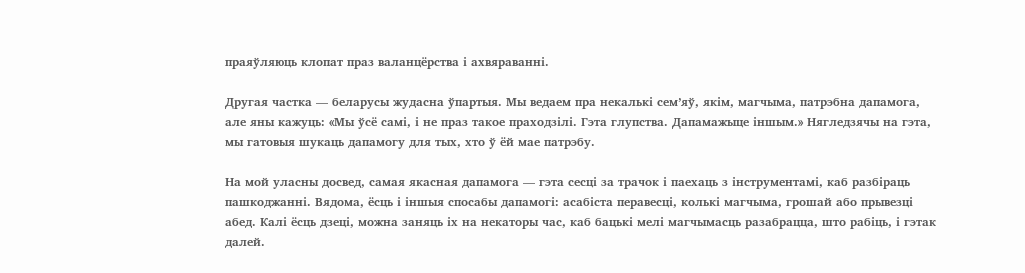праяўляюць клопат праз валанцёрства і ахвяраванні.

Другая частка — беларусы жудасна ўпартыя. Мы ведаем пра некалькі сем’яў, якім, магчыма, патрэбна дапамога, але яны кажуць: «Мы ўсё самі, і не праз такое праходзілі. Гэта глупства. Дапамажыце іншым.» Нягледзячы на гэта, мы гатовыя шукаць дапамогу для тых, хто ў ёй мае патрэбу.

На мой уласны досвед, самая якасная дапамога — гэта сесці за трачок і паехаць з інструментамі, каб разбіраць пашкоджанні. Вядома, ёсць і іншыя спосабы дапамогі: асабіста перавесці, колькі магчыма, грошай або прывезці абед. Калі ёсць дзеці, можна заняць іх на некаторы час, каб бацькі мелі магчымасць разабрацца, што рабіць, і гэтак далей.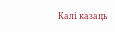Калі казаць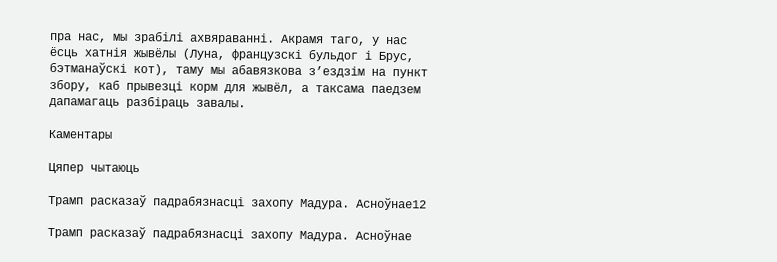пра нас, мы зрабілі ахвяраванні. Акрамя таго, у нас ёсць хатнія жывёлы (Луна, французскі бульдог і Брус, бэтманаўскі кот), таму мы абавязкова з’ездзім на пункт збору, каб прывезці корм для жывёл, а таксама паедзем дапамагаць разбіраць завалы.

Каментары

Цяпер чытаюць

Трамп расказаў падрабязнасці захопу Мадура. Асноўнае12

Трамп расказаў падрабязнасці захопу Мадура. Асноўнае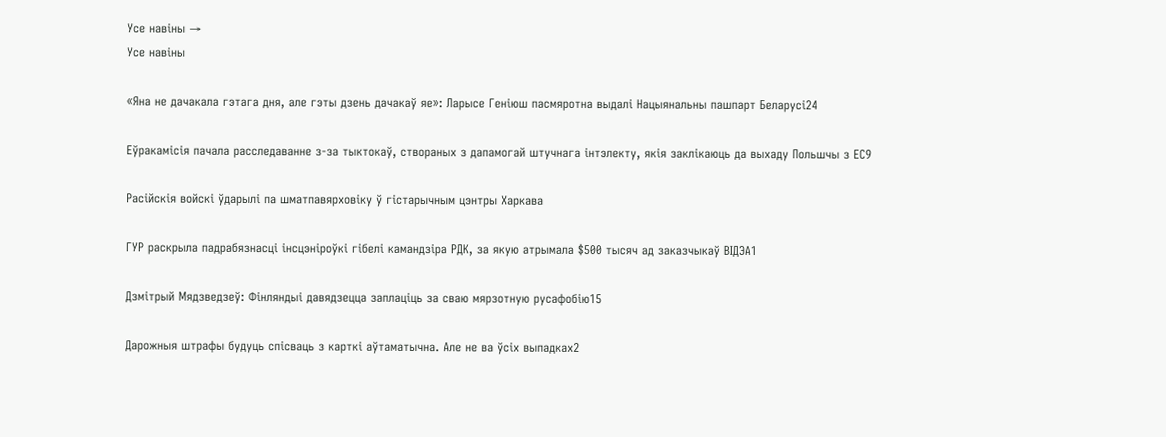Усе навіны →
Усе навіны

«Яна не дачакала гэтага дня, але гэты дзень дачакаў яе»: Ларысе Геніюш пасмяротна выдалі Нацыянальны пашпарт Беларусі24

Еўракамісія пачала расследаванне з-за тыктокаў, створаных з дапамогай штучнага інтэлекту, якія заклікаюць да выхаду Польшчы з ЕС9

Расійскія войскі ўдарылі па шматпавярховіку ў гістарычным цэнтры Харкава

ГУР раскрыла падрабязнасці інсцэніроўкі гібелі камандзіра РДК, за якую атрымала $500 тысяч ад заказчыкаў ВІДЭА1

Дзмітрый Мядзведзеў: Фінляндыі давядзецца заплаціць за сваю мярзотную русафобію15

Дарожныя штрафы будуць спісваць з карткі аўтаматычна. Але не ва ўсіх выпадках2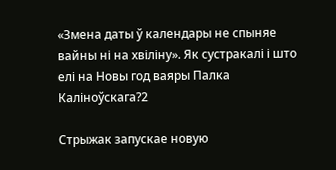«Змена даты ў календары не спыняе вайны ні на хвіліну». Як сустракалі і што елі на Новы год ваяры Палка Каліноўскага?2

Стрыжак запускае новую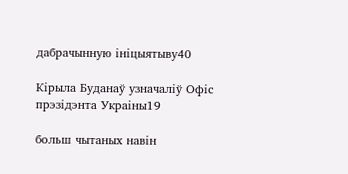дабрачынную ініцыятыву40

Кірыла Буданаў узначаліў Офіс прэзідэнта Украіны19

больш чытаных навін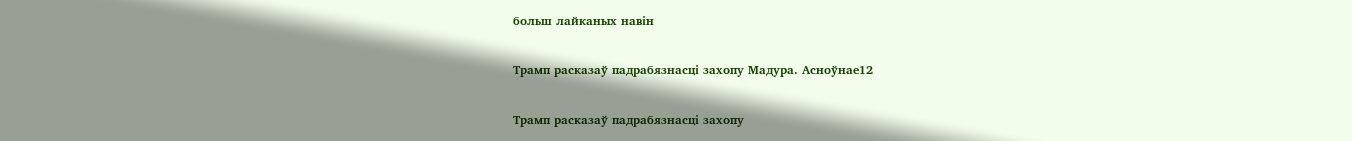больш лайканых навін

Трамп расказаў падрабязнасці захопу Мадура. Асноўнае12

Трамп расказаў падрабязнасці захопу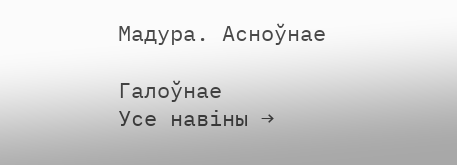Мадура. Асноўнае

Галоўнае
Усе навіны →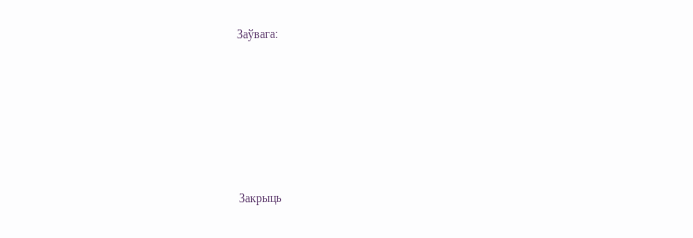Заўвага:









Закрыць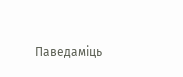Паведаміць